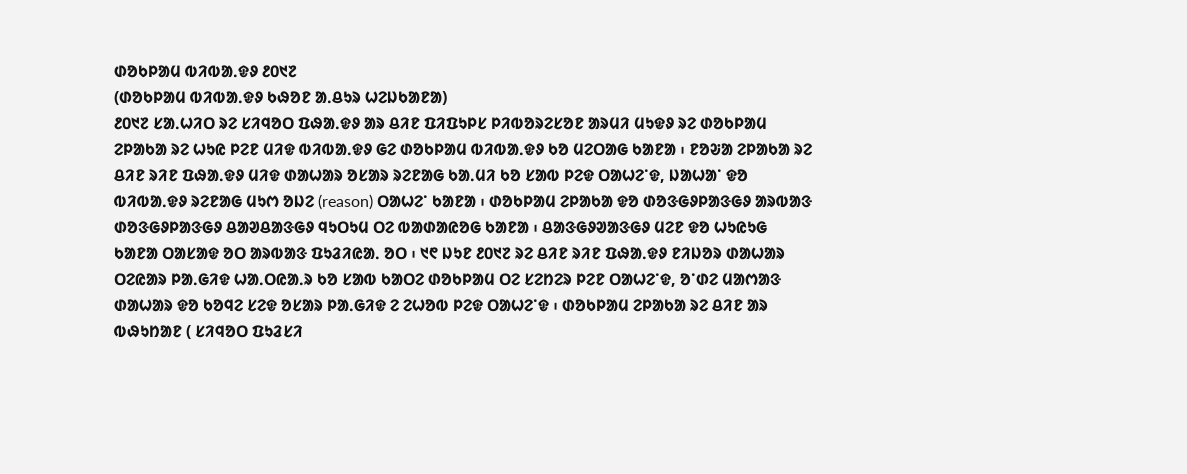ᱰᱚᱠᱞᱟᱢ ᱵᱤᱵᱟᱹᱫᱽ ᱒᱐᱑᱗
(ᱰᱚᱠᱞᱟᱢ ᱵᱤᱵᱟᱹᱫᱽ ᱠᱷᱚᱱ ᱟᱹᱪᱩᱨ ᱦᱮᱡᱠᱟᱱᱟ)
᱒᱐᱑᱗ ᱥᱟᱹᱦᱤᱛ ᱨᱮ ᱥᱤᱧᱚᱛ ᱯᱷᱟᱹᱫᱽ ᱟᱨ ᱪᱤᱱ ᱯᱤᱯᱩᱞᱥ ᱞᱤᱵᱚᱨᱮᱥᱚᱱ ᱟᱨᱢᱤ ᱢᱩᱫᱽ ᱨᱮ ᱰᱚᱠᱞᱟᱢ ᱮᱞᱟᱠᱟ ᱨᱮ ᱦᱩᱭ ᱞᱮᱱ ᱢᱤᱫ ᱵᱤᱵᱟᱹᱫᱽ ᱜᱮ ᱰᱚᱠᱞᱟᱢ ᱵᱤᱵᱟᱹᱫᱽ ᱠᱚ ᱢᱮᱛᱟᱜ ᱠᱟᱱᱟ ᱾ ᱱᱚᱶᱟ ᱮᱞᱟᱠᱟ ᱨᱮ ᱪᱤᱱ ᱨᱤᱱ ᱯᱷᱟᱹᱫᱽ ᱢᱤᱫ ᱰᱟᱦᱟᱨ ᱚᱥᱟᱨ ᱨᱮᱱᱟᱜ ᱠᱟᱹᱢᱤ ᱠᱚ ᱥᱟᱵ ᱞᱮᱫ ᱛᱟᱦᱮᱸᱫ, ᱡᱟᱦᱟᱸ ᱫᱚ ᱵᱤᱵᱟᱹᱫᱽ ᱨᱮᱱᱟᱜ ᱢᱩᱬ ᱚᱡᱮ (reason) ᱛᱟᱦᱮᱸ ᱠᱟᱱᱟ ᱾ ᱰᱚᱠᱞᱟᱢ ᱮᱞᱟᱠᱟ ᱫᱚ ᱰᱚᱝᱜᱽᱞᱟᱝᱜᱽ ᱟᱨᱵᱟᱝ ᱰᱚᱝᱜᱽᱞᱟᱝᱜᱽ ᱪᱟᱣᱪᱟᱝᱜᱽ ᱧᱩᱛᱩᱢ ᱛᱮ ᱵᱟᱰᱟᱭᱚᱜ ᱠᱟᱱᱟ ᱾ ᱪᱟᱝᱜᱽᱣᱟᱝᱜᱽ ᱢᱮᱱ ᱫᱚ ᱦᱩᱭᱩᱜ ᱠᱟᱱᱟ ᱛᱟᱥᱟᱫ ᱚᱛ ᱟᱨᱵᱟᱝ ᱯᱩᱲᱤᱭᱟᱹ ᱚᱛ ᱾ ᱑᱖ ᱡᱩᱱ ᱒᱐᱑᱗ ᱨᱮ ᱪᱤᱱ ᱨᱤᱱ ᱯᱷᱟᱹᱫᱽ ᱱᱤᱡᱚᱨ ᱰᱟᱦᱟᱨ ᱛᱮᱭᱟᱨ ᱞᱟᱹᱜᱤᱫ ᱦᱟᱹᱛᱭᱟᱹᱨ ᱠᱚ ᱥᱟᱵ ᱠᱟᱛᱮ ᱰᱚᱠᱞᱟᱢ ᱛᱮ ᱥᱮᱴᱮᱨ ᱞᱮᱱ ᱛᱟᱦᱮᱸᱫ, ᱚᱸᱰᱮ ᱢᱟᱬᱟᱝ ᱰᱟᱦᱟᱨ ᱫᱚ ᱠᱚᱧᱮ ᱥᱮᱫ ᱚᱥᱟᱨ ᱞᱟᱹᱜᱤᱫ ᱮ ᱮᱦᱚᱵ ᱞᱮᱫ ᱛᱟᱦᱮᱸᱫ ᱾ ᱰᱚᱠᱞᱟᱢ ᱮᱞᱟᱠᱟ ᱨᱮ ᱪᱤᱱ ᱟᱨ ᱵᱷᱩᱴᱟᱱ ( ᱥᱤᱧᱚᱛ ᱯᱩᱲᱥᱤ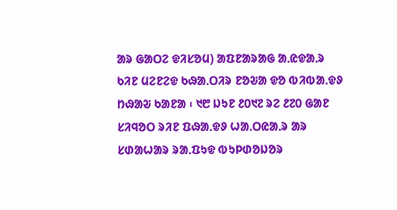ᱟᱨ ᱜᱟᱛᱮ ᱫᱤᱥᱚᱢ) ᱟᱯᱱᱟᱨᱟᱜ ᱟᱹᱭᱫᱟᱹᱨ ᱠᱤᱱ ᱢᱮᱱᱮᱫ ᱠᱷᱟᱹᱛᱤᱨ ᱱᱚᱶᱟ ᱫᱚ ᱵᱤᱵᱟᱹᱫᱽ ᱴᱷᱟᱶ ᱠᱟᱱᱟ ᱾ ᱑᱘ ᱡᱩᱱ ᱒᱐᱑᱗ ᱨᱮ ᱒᱗᱐ ᱜᱟᱱ ᱥᱤᱧᱚᱛ ᱨᱤᱱ ᱯᱷᱟᱹᱫᱽ ᱦᱟᱹᱛᱭᱟᱹᱨ ᱟᱨ ᱥᱰᱟᱦᱟᱨ ᱨᱟᱹᱯᱩᱫ ᱵᱩᱞᱰᱚᱡᱚᱨ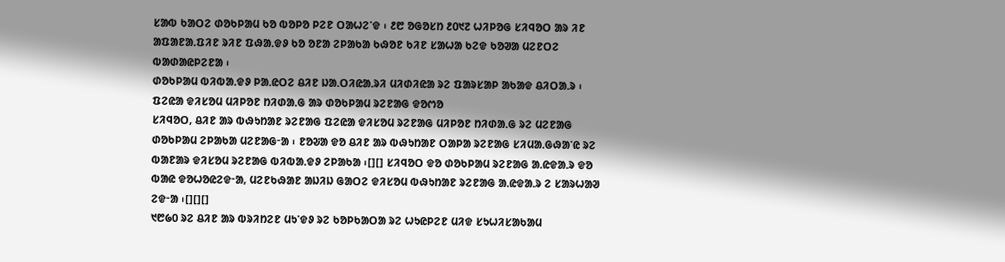ᱥᱟᱵ ᱠᱟᱛᱮ ᱰᱚᱠᱞᱟᱢ ᱠᱚ ᱵᱚᱞᱚ ᱞᱮᱱ ᱛᱟᱦᱮᱸᱫ ᱾ ᱒᱘ ᱚᱜᱚᱥᱴ ᱒᱐᱑᱗ ᱦᱤᱞᱚᱜ ᱥᱤᱧᱚᱛ ᱟᱨ ᱤᱱ ᱟᱯᱟᱱᱟᱹᱯᱤᱱ ᱨᱤᱱ ᱯᱷᱟᱹᱫᱽ ᱠᱚ ᱚᱱᱟ ᱮᱞᱟᱠᱟ ᱠᱷᱚᱱ ᱠᱤᱱ ᱥᱟᱦᱟ ᱠᱮᱫ ᱠᱚᱣᱟ ᱢᱮᱱᱛᱮ ᱵᱟᱰᱟᱭᱞᱮᱱᱟ ᱾
ᱰᱚᱠᱞᱟᱢ ᱵᱤᱵᱟᱹᱫᱽ ᱞᱟᱹᱭᱛᱮ ᱪᱤᱱ ᱡᱟᱹᱛᱤᱭᱟᱹᱨᱤ ᱢᱤᱰᱤᱭᱟ ᱨᱮ ᱯᱟᱨᱥᱟᱞ ᱟᱠᱟᱫ ᱪᱤᱛᱟᱹᱨ ᱾
ᱯᱮᱭᱟ ᱫᱤᱥᱚᱢ ᱢᱤᱞᱚᱱ ᱴᱤᱰᱟᱹᱜ ᱟᱨ ᱰᱚᱠᱞᱟᱢ ᱨᱮᱱᱟᱜ ᱫᱚᱬᱚ
ᱥᱤᱧᱚᱛ, ᱪᱤᱱ ᱟᱨ ᱵᱷᱩᱴᱟᱱ ᱨᱮᱱᱟᱜ ᱯᱮᱭᱟ ᱫᱤᱥᱚᱢ ᱨᱮᱱᱟᱜ ᱢᱤᱞᱚᱱ ᱴᱤᱰᱟᱹᱜ ᱨᱮ ᱢᱮᱱᱟᱜ ᱰᱚᱠᱞᱟᱢ ᱮᱞᱟᱠᱟ ᱢᱮᱱᱟᱜᱼᱟ ᱾ ᱱᱚᱶᱟ ᱫᱚ ᱪᱤᱱ ᱟᱨ ᱵᱷᱩᱴᱟᱱ ᱛᱟᱞᱟ ᱨᱮᱱᱟᱜ ᱥᱤᱢᱟᱹᱜᱷᱟᱸᱭ ᱨᱮ ᱵᱟᱱᱟᱨ ᱫᱤᱥᱚᱢ ᱨᱮᱱᱟᱜ ᱵᱤᱵᱟᱹᱫᱽ ᱮᱞᱟᱠᱟ ᱾[][] ᱥᱤᱧᱚᱛ ᱫᱚ ᱰᱚᱠᱞᱟᱢ ᱨᱮᱱᱟᱜ ᱟᱹᱭᱫᱟᱹᱨ ᱫᱚ ᱵᱟᱭ ᱫᱚᱦᱚᱭᱮᱫᱼᱟ, ᱢᱮᱱᱠᱷᱟᱱ ᱟᱡᱤᱡ ᱜᱟᱛᱮ ᱫᱤᱥᱚᱢ ᱵᱷᱩᱴᱟᱱ ᱨᱮᱱᱟᱜ ᱟᱹᱭᱫᱟᱹᱨ ᱮ ᱥᱟᱨᱦᱟᱣ ᱮᱫᱼᱟ ᱾[][][]
᱑᱘᱙᱐ ᱨᱮ ᱪᱤᱱ ᱟᱨ ᱵᱨᱤᱴᱮᱱ ᱢᱩᱸᱫᱽ ᱨᱮ ᱠᱚᱞᱠᱟᱛᱟ ᱨᱮ ᱦᱩᱭᱞᱮᱱ ᱢᱤᱫ ᱥᱩᱦᱤᱥᱟᱠᱟᱢ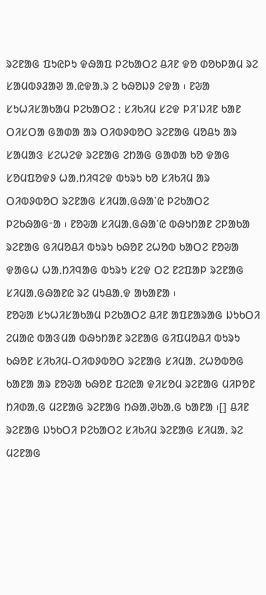ᱨᱮᱱᱟᱜ ᱯᱩᱭᱞᱩ ᱫᱷᱟᱯ ᱞᱮᱠᱟᱛᱮ ᱪᱤᱱ ᱫᱚ ᱰᱚᱠᱞᱟᱢ ᱨᱮ ᱥᱟᱢᱵᱽᱲᱟᱣ ᱟᱹᱭᱫᱟᱹᱨ ᱮ ᱠᱷᱚᱡᱽ ᱮᱫᱟ ᱾ ᱱᱶᱟ ᱥᱩᱦᱤᱥᱟᱠᱟᱢ ᱞᱮᱠᱟᱛᱮ ᱺ ᱥᱤᱠᱤᱢ ᱥᱮᱫ ᱞᱤᱸᱡᱤᱱ ᱠᱟᱱ ᱛᱤᱥᱛᱟ ᱜᱟᱰᱟ ᱟᱨ ᱛᱤᱵᱽᱵᱚᱛ ᱨᱮᱱᱟᱜ ᱢᱚᱪᱩ ᱟᱨ ᱥᱟᱢᱟᱝ ᱥᱮᱦᱮᱫ ᱨᱮᱱᱟᱜ ᱮᱴᱟᱜ ᱜᱟᱰᱟ ᱠᱚ ᱫᱟᱜ ᱥᱚᱢᱯᱚᱫᱽ ᱦᱟᱹᱴᱤᱧᱮᱫ ᱵᱩᱨᱩ ᱠᱚ ᱥᱤᱠᱤᱢ ᱟᱨ ᱛᱤᱵᱽᱵᱚᱛ ᱨᱮᱱᱟᱜ ᱥᱤᱢᱟᱹᱜᱷᱟᱸᱭ ᱞᱮᱠᱟᱛᱮ ᱞᱮᱠᱷᱟᱜᱼᱟ ᱾ ᱱᱚᱶᱟ ᱥᱤᱢᱟᱹᱜᱷᱟᱸᱭ ᱵᱷᱩᱴᱟᱱ ᱮᱞᱟᱠᱟ ᱨᱮᱱᱟᱜ ᱜᱤᱢᱚᱪᱤ ᱵᱩᱨᱩ ᱠᱷᱚᱱ ᱮᱦᱚᱵ ᱠᱟᱛᱮ ᱱᱚᱶᱟ ᱫᱟᱜᱦ ᱦᱟᱹᱴᱤᱧᱟᱜ ᱵᱩᱨᱩ ᱥᱮᱫ ᱛᱮ ᱱᱮᱯᱟᱞ ᱨᱮᱱᱟᱜ ᱥᱤᱢᱟᱹᱜᱷᱟᱱᱭ ᱨᱮ ᱢᱩᱪᱟᱹᱫ ᱟᱠᱟᱱᱟ ᱾
ᱱᱚᱶᱟ ᱥᱩᱦᱤᱥᱟᱠᱟᱢ ᱞᱮᱠᱟᱛᱮ ᱪᱤᱱ ᱟᱯᱱᱟᱨᱟᱜ ᱡᱩᱠᱛᱤ ᱮᱢᱟᱭ ᱵᱟᱝᱢᱟ ᱵᱷᱩᱴᱟᱱ ᱨᱮᱱᱟᱜ ᱜᱤᱯᱢᱚᱪᱤ ᱵᱩᱨᱩ ᱠᱷᱚᱱ ᱥᱤᱠᱤᱢ-ᱛᱤᱵᱽᱵᱚᱛ ᱨᱮᱱᱟᱜ ᱥᱤᱢᱟᱹ ᱮᱦᱚᱵᱚᱜ ᱠᱟᱱᱟ ᱟᱨ ᱱᱚᱶᱟ ᱠᱷᱚᱱ ᱯᱮᱭᱟ ᱫᱤᱥᱚᱢ ᱨᱮᱱᱟᱜ ᱢᱤᱞᱚᱱ ᱴᱤᱰᱟᱹᱜ ᱢᱮᱱᱟᱜ ᱨᱮᱱᱟᱜ ᱴᱷᱟᱹᱣᱠᱟᱹᱜ ᱠᱟᱱᱟ ᱾[] ᱪᱤᱱ ᱨᱮᱱᱟᱜ ᱡᱩᱠᱛᱤ ᱞᱮᱠᱟᱛᱮ ᱥᱤᱠᱤᱢ ᱨᱮᱱᱟᱜ ᱥᱤᱢᱟᱹ ᱨᱮ ᱢᱮᱱᱟᱜ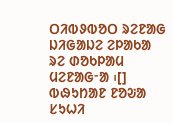ᱛᱤᱵᱽᱵᱚᱛ ᱨᱮᱱᱟᱜ ᱡᱤᱜᱟᱡᱮ ᱮᱞᱟᱠᱟ ᱨᱮ ᱰᱚᱠᱞᱟᱢ ᱢᱮᱱᱟᱜᱼᱟ ᱾[] ᱵᱷᱩᱴᱟᱱ ᱱᱚᱶᱟ ᱥᱩᱦᱤ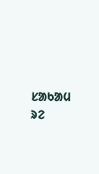ᱥᱟᱠᱟᱢ ᱨᱮ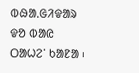ᱵᱷᱟᱹᱜᱤᱫᱟᱨ ᱫᱚ ᱵᱟᱭ ᱛᱟᱦᱮᱸ ᱠᱟᱱᱟ ᱾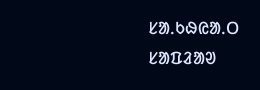ᱥᱟᱹᱠᱷᱭᱟᱹᱛ
ᱥᱟᱯᱲᱟᱣ